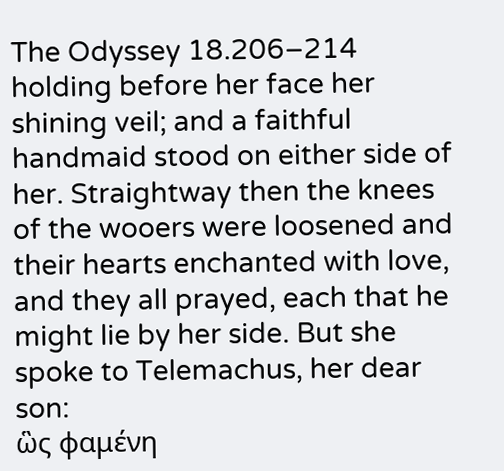The Odyssey 18.206–214
holding before her face her shining veil; and a faithful handmaid stood on either side of her. Straightway then the knees of the wooers were loosened and their hearts enchanted with love, and they all prayed, each that he might lie by her side. But she spoke to Telemachus, her dear son:
ὣς φαμένη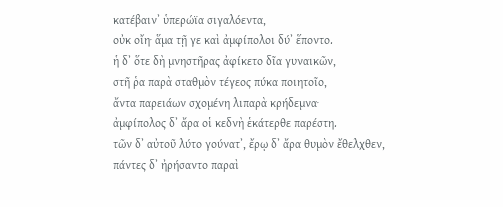κατέβαινʼ ὑπερώϊα σιγαλόεντα,
οὐκ οἴη· ἅμα τῇ γε καὶ ἀμφίπολοι δύʼ ἕποντο.
ἡ δʼ ὅτε δὴ μνηστῆρας ἀφίκετο δῖα γυναικῶν,
στῆ ῥα παρὰ σταθμὸν τέγεος πύκα ποιητοῖο,
ἄντα παρειάων σχομένη λιπαρὰ κρήδεμνα·
ἀμφίπολος δʼ ἄρα οἱ κεδνὴ ἑκάτερθε παρέστη.
τῶν δʼ αὐτοῦ λύτο γούνατʼ, ἔρῳ δʼ ἄρα θυμὸν ἔθελχθεν,
πάντες δʼ ἠρήσαντο παραὶ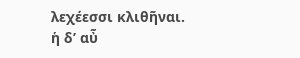λεχέεσσι κλιθῆναι.
ἡ δʼ αὖ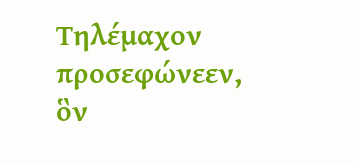Τηλέμαχον προσεφώνεεν, ὃν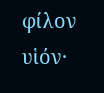φίλον υἱόν·